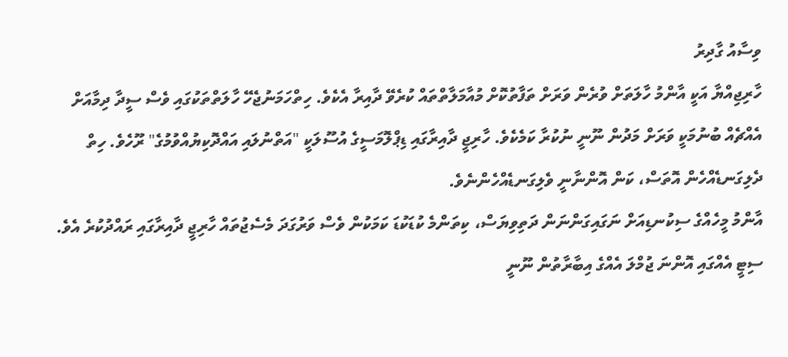ވިސާއު ގާދިރު
ހާރިޖިއްޔާ އަކީ އާންމު ހާލަތަށް ވުރެން ވަރަށް ތަފާތުކޮށް މުއާމަލާތްތައް ކުރެވޭ ދާއިރާ އެކެވެ. ހިތްހަމަނުޖެހޭ ހާލަތްތަކުގައި ވެސް ސީދާ ދިމާއަށް އެއްޗެއް ބުނުމަކީ ވަރަށް މަދުން ނޫނީ ނުކުރާ ކަމެކެވެ. ހާރިޖީ ދާއިރާގައި ޑިޕްލޮމަސީގެ އުސޫލަކީ "އަތްނުލައި އައްދޮކިޔުއްވުމުގެ" ރޫހެވެ. ހިތް ދެލިގަނޑެއްހެން އޮތަސް، ކަން އޮންނާނީ ވެލިގަނޑެއްހެންނެވެ.
އާންމު މީހެއްގެ ސިކުނޑިއަށް ނަގައިގަންނަން ދަތިވިޔަސް، ކިތަންމެ ކުޑަކުޑަ ކަމަކުން ވެސް ވަރުގަދަ މެސެޖުތައް ހާރިޖީ ދާއިރާގައި ރައްދުކުރެ އެވެ. ސިޓީ އެއްގައި އޮންނަ ޖުމްލަ އެއްގެ އިބާރާތުން ނޫނީ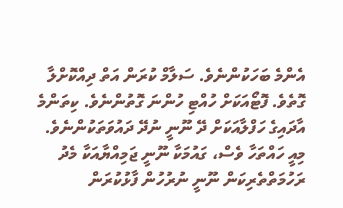އެންމެ ބަހަކުންނެވެ. ސަލާމް ކުރަން އަތް ދިއްކޮށްލާ ގޮތެވެ. ފޮޓޯއަކަށް ހުއްޓި ހުންނަ ގޮތުންނެވެ. ކިތަންމެ އާދައިގެ ހަފްލާއަކަށް ދޭ ނޫނީ ނުދޭ ދައުވަތަކުންނެވެ.
މިއީ ހައްތަހާ ވެސް، ގައުމަކާ ނޫނީ ޖަމިއްޔާއަކާ މެދު ރަހުމަތްތެރިކަން ނޫނީ ނުރުހުން ފާޅުކުރަން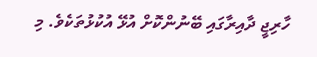ހާރިޖީ ދާއިރާގައި ބޭނުންކޮށް އުޅޭ އުކުޅުތަކެވެ. މި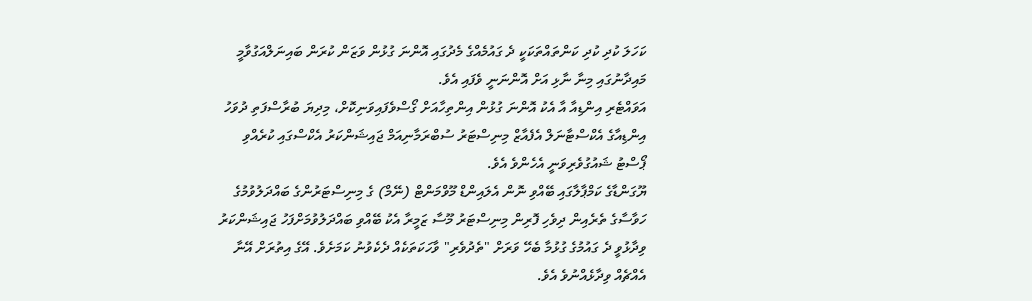ކަހަލަ ކުދި ކުދި ކަންތައްތަކަކީ ދެ ގައުމެއްގެ މެދުގައި އޮންނަ ގުޅުން ވަޒަން ކުރަން ބައިނަލްއަގުވާމީ މައިދާނުގައި މިނާ ނާޅި އަށް އޮންނަނީ ވެފައި އެވެ.
އަވައްޓެރި އިންޑިއާ އާ އެކު އޮންނަ ގުޅުން އިންތިހާއަށް ގޯސްވެފައިވަނިކޮށް، މިދިޔަ ބުރާސްފަތި ދުވަހު އިންޑިއާގެ އެކްސްޓާނަލް އެފެއާޒް މިނިސްޓަރު ސުބްރަމާނިއަމް ޖައިޝަންކަރު އެކްސްގައި ކުރެއްވި ޕޯސްޓު ޝައުގުވެރިވަނީ އެހެންވެ އެވެ.
ޔޫގަންޑާގެ ކަމްޕާލާގައި ބޭއްވި ނޮން އެލައިންޑް މޫވްމަންޓް (ނޭމް) ގެ މިނިސްޓަރުންގެ ބައްދަލުވުމުގެ ހަވާސާގެ ތެރެއިން ދިވެހި ފޮރިން މިނިސްޓަރު މޫސާ ޒަމީރާ އެކު ބޭއްވި ބައްދަލުވުމަށްފަހު ޖައިޝަންކަރު ވިދާޅުވީ ދެ ގައުމުގެ ގުޅުމާ ބެހޭ ވަރަށް "ތެދުވެރި" ވާހަކަތަކެއް ދެކެވުނު ކަމަށެވެ. އޭގެ އިތުރަށް އޭނާ އެއްޗެއް ވިދާޅެއްނުވެ އެވެ.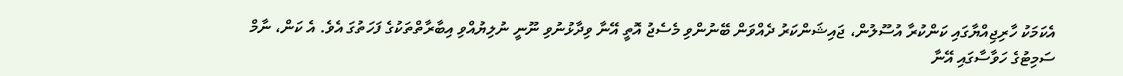އެކަމަކު ހާރިޖިއްޔާގައި ކަންކުރާ އުސޫލުން، ޖައިޝަންކަރު ދެއްވަން ބޭނުންވި މެސެޖު އޮތީ އޭނާ ވިދާޅުނުވި ނޫނީ ނުލިޔުއްވި އިބާރާތްތަކުގެ ފަހަތުގަ އެވެ. އެ ކަން، ނާމް ސަމިޓުގެ ހަވާސާގައި އޭނާ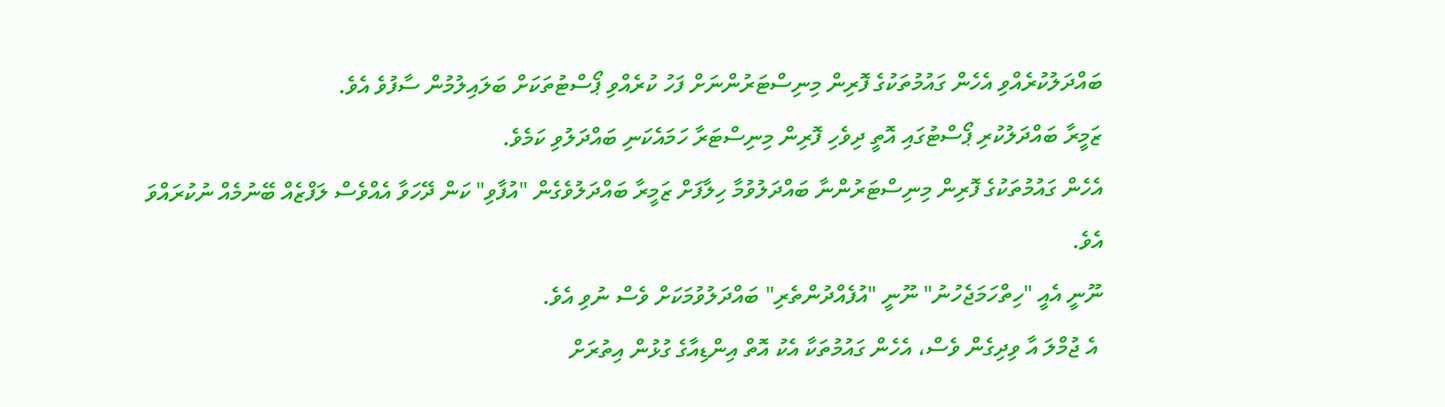ބައްދަލުކުރެއްވި އެހެން ގައުމުތަކުގެ ފޮރިން މިނިސްޓަރުންނަށް ފަހު ކުރެއްވި ޕޯސްޓުތަކަށް ބަލައިލުމުން ސާފުވެ އެވެ.
ޒަމީރާ ބައްދަލުކުރި ޕޯސްޓުގައި އޮތީ ދިވެހި ފޮރިން މިނިސްޓަރާ ހަމައެކަނި ބައްދަލުވި ކަމެވެ.
އެހެން ގައުމުތަކުގެ ފޮރިން މިނިސްޓަރުންނާ ބައްދަލުވުމާ ހިލާފަށް ޒަމީރާ ބައްދަލުވެގެން "އުފާވި" ކަން ދޭހަވާ އެއްވެސް ލަފްޒެއް ބޭނުމެއް ނުކުރައްވަ އެވެ.
ނޫނީ އެއީ "ހިތްހަމަޖެހުނު" ނޫނީ "އުފެއްދުންތެރި" ބައްދަލުވުމަކަށް ވެސް ނުވި އެވެ.
 އެ ޖުމްލަ އާ ވިދިގެން ވެސް، އެހެން ގައުމުތަކާ އެކު އޮތް އިންޑިއާގެ ގުޅުން އިތުރަށް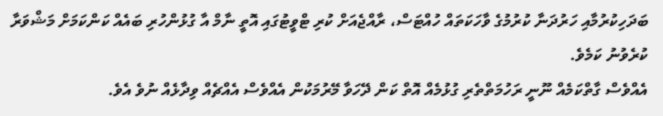ބަދަހިކުރުމާއި ހަރުދަނާ ކުރުމުގެ ވާހަކަތައް ހުއްޓަސް، ރާއްޖެއަށް ކުރި ޓްވީޓުގައި އޮތީ ނާމް އާ ގުޅުންހުރި ބައެއް ކަންކަމަށް މަޝްވަރާ ކުރެވުނު ކަމެވެ.
އެއްވެސް ގާތްކަމެއް ނޫނީ ރަހުމަތްތެރި ގުޅުމެއް އޮތް ކަން ދޭހަވާ މޭރުމަކުން އެއްވެސް އެއްޗެއް ވިދާޅެއް ނުވެ އެވެ.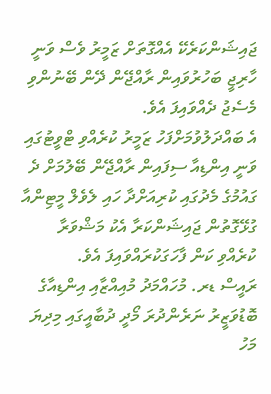ޖައިޝަންކަރެކޭ އެއްގޮތަށް ޒަމީރު ވެސް ވަނީ ހާރިޖީ ބަހުރުވައިން ރާއްޖޭން ދޭން ބޭނުންވި މެސެޖު ދެއްވައިފަ އެވެ.
އެ ބައްދަލުވުމަށްފަހު ޒަމީރު ކުރެއްވި ޓްވީޓުގައި ވަނީ އިންޑިއާ ސިފައިން ރާއްޖޭން ބޭލުމަށް ދެ ގައުމުގެ މެދުގައި ކުރިއަށްދާ ހައި ލެވެލް މީޓިންއާ ގުޅޭގޮތުން ޖައިޝަންކަރާ އެކު މަޝްވަރާ ކުރެއްވި ކަން ފާހަގަކުރައްވައިފަ އެވެ.
ރައީސް ޑރ. މުހައްމަދު މުއިއްޒާއި އިންޑިއާގެ ބޮޑުވަޒީރު ނަރެންދުރަ މޯދީ ދުބާއީގައި މިދިޔަ މަހު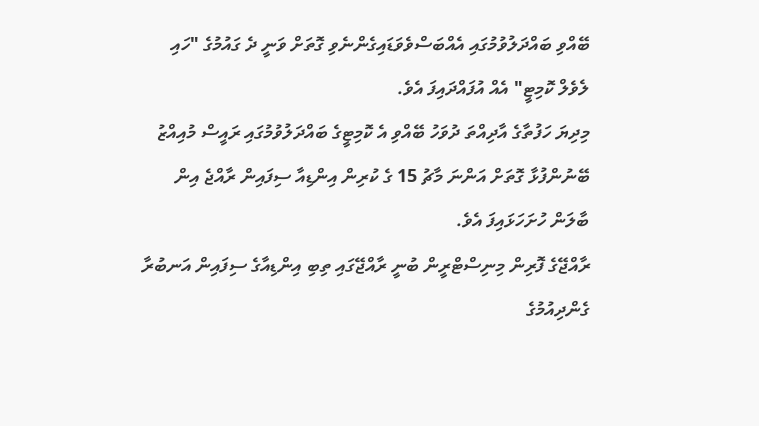ބޭއްވި ބައްދަލުވުމުގައި އެއްބަސްވެވަޑައިގެންނެވި ގޮތަށް ވަނީ ދެ ގައުމުގެ "ހައި ލެވެލް ކޮމިޓީ" އެއް އުފައްދައިފަ އެވެ.
މިދިޔަ ހަފުތާގެ އާދިއްތަ ދުވަހު ބޭއްވި އެ ކޮމިޓީގެ ބައްދަލުވުމުގައި ރައީސް މުއިއްޒު ބޭނުންފުޅާ ގޮތަށް އަންނަ މާޗު 15 ގެ ކުރިން އިންޑިއާ ސިފައިން ރާއްޖެ އިން ބާލަން ހުށަހަޅައިފަ އެވެ.
ރާއްޖޭގެ ފޮރިން މިނިސްޓްރީން ބުނީ ރާއްޖޭގައި ތިބި އިންޑިއާގެ ސިފައިން އަނބުރާ ގެންދިއުމުގެ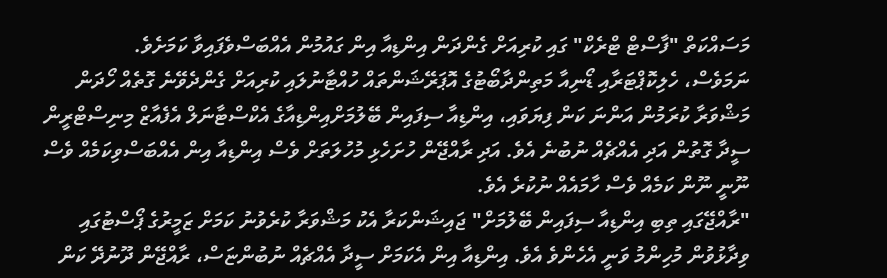މަސައްކަތް "ފާސްޓް ޓްރެކް" ގައި ކުރިއަށް ގެންދަން އިންޑިއާ އިން ގައުމުން އެއްބަސްވެފައިވާ ކަމަށެވެ.
ނަމަވެސް، ހެލިކޮޕްޓަރާއި ޑޯނިއާ މަތިންދާބޯޓުގެ އޮޕަރޭޝަންތައް ހުއްޓާނުލައި ކުރިއަށް ގެންދެވޭނެ ގޮތެއް ހޯދަން މަޝްވަރާ ކުރަމުން އަންނަ ކަން ފިޔަވައި، އިންޑިއާ ސިފައިން ބޭލުމަށްއިންޑިއާގެ އެކްސްޓާނަލް އެފެއާޒް މިނިސްޓްރީން ސީދާ ގޮތުން އަދި އެއްޗެއް ނުބުނެ އެވެ. އަދި ރާއްޖޭން ހުށަހެޅި މުހުލަތަށް ވެސް އިންޑިއާ އިން އެއްބަސްވިކަމެއް ވެސް ނޫނީ ނޫން ކަމެއް ވެސް ހާމައެއް ނުކުރެ އެވެ.
"ރާއްޖޭގައި ތިބި އިންޑިއާ ސިފައިން ބޭލުމަށް" ޖައިޝަންކަރާ އެކު މަޝްވަރާ ކުރެވުނު ކަމަށް ޒަމީރުގެ ޕޯސްޓުގައި ވިދާޅުވުން މުހިންމު ވަނީ އެހެންވެ އެވެ. އިންޑިއާ އިން އެކަމަށް ސީދާ އެއްޗެއް ނުބުންޏަސް، ރާއްޖޭން ދޫނުދޭ ކަން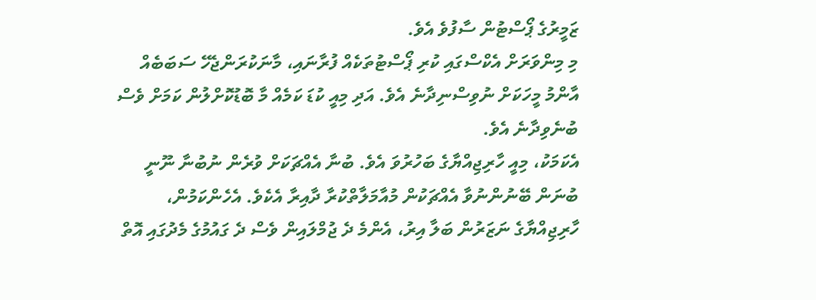ޒަމީރުގެ ޕޯސްޓުން ސާފުވެ އެވެ.
މި މިންވަރަށް އެކްސްގައި ކުރި ޕޯސްޓުތަކެއް ފުރާނައި، މާނަކުރަންޖެހޭ ސަބަބެއް އާންމު މީހަކަށް ނުވިސްނިދާނެ އެވެ. އަދި މިއީ ކުޑަ ކަމެއް މާ ބޮޑުކޮށްލުން ކަމަށް ވެސް ބުނެވިދާނެ އެވެ.
އެކަމަކު، މިއީ ހާރިޖިއްޔާގެ ބަހުރުވަ އެވެ. ބުނާ އެއްޗަކަށް ވުރެން ނުބުނާ ނޫނީ ބުނަން ބޭނުންނުވާ އެއްޗަކުން މުއާމަލާތްކުރާ ދާއިރާ އެކެވެ. އެހެންކަމުން، ހާރިޖިއްޔާގެ ނަޒަރުން ބަލާ އިރު، އެންމެ ދެ ޖުމްލައިން ވެސް ދެ ގައުމުގެ މެދުގައި އޮތް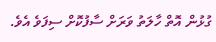ގުޅުން އޮތް ހާލަތު ވަރަށް ސާފުކޮށް ސިފަވެ އެވެ.